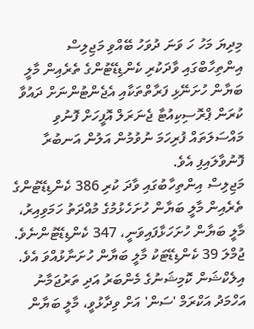މިދިޔަ މަހު ހަ ވަނަ ދުވަހު ބޭއްވި މަޖިލިސް އިންތިހާބްގައި ވާދަކުރި ކެންޑިޑޭޓުންގެ ތެރެއިން މާލީ ބަޔާން ހުށަނޭޅި ފަރާތްތަކާއި އެޖެންޓުންނަށް ދައުވާ ކުރަން ޕްރޮސިކިއުޓާ ޖެނަރަލް އޮފީހަށް ފޮނުވި މައްސަލަތައް ފުރިހަމަ ނުވުމުން އަލުން އަނބުރާ ފޮނުވާލައިފި އެވެ.
މަޖިލިސް އިންތިހާބުގައި ވާދަ ކުރި 386 ކެންޑިޑޭޓުންގެ ތެރެއިން މާލީ ބަޔާން ހުށަހެޅުމުގެ މުއްދަތު ހަމަވިއިރު، މާލީ ބަޔާން ހުށަހަޅާފައިވަނީ، 347 ކެންޑިޑޭޓުންނެވެ. ޖުމްލަ 39 ކެންޑިޑޭޓަކު މާލީ ބަޔާން ހުށަނާޅުއްވަ އެވެ.
އިލެކްޝަން ކޮމިޝަނުގެ މެންބަރު އަދި ތަރުޖަމާނު އަހްމަދު އަކްރަމް 'ސަން' އަށް ވިދާޅުވީ، މާލީ ބަޔާން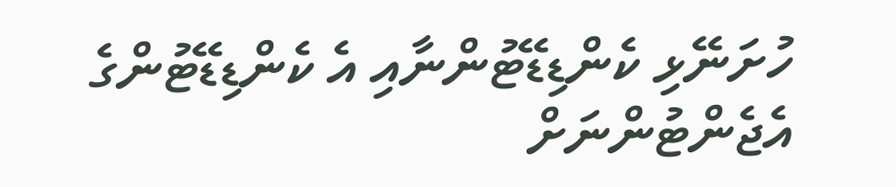ހުށަނޭޅި ކެންޑިޑޭޓުންނާއި އެ ކެންޑިޑޭޓުންގެ އެޖެންޓުންނަށް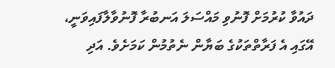ދައުވާ ކުރުމަށް ފޮނުވި މައްސަލަ އަނބުރާ ފޮނުވާލާފައިވަނީ، އޭގައި އެ ފަރާތްތަކުގެ ބަޔާން ނެތުމުން ކަމަށެވެ. އަދި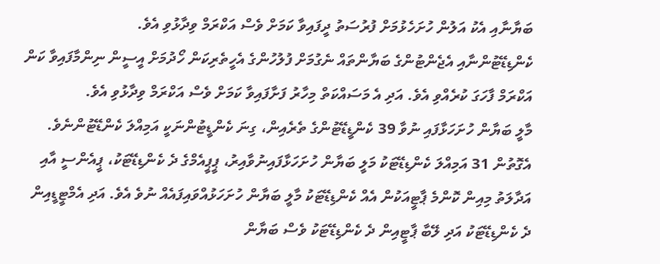ބަޔާނާއި އެކު އަލުން ހުށަހެޅުމަށް ފުރުސަތު ދީފައިވާ ކަމަށް ވެސް އަކްރަމް ވިދާޅުވި އެވެ.
ކެންޑިޑޭޓުންނާއި އެޖެންޓުންގެ ބަޔާންތައް ނެގުމަށް ފުލުހުންގެ އެހީތެރިކަން ހޯދުމަށް އީސީން ނިންމާފައިވާ ކަން އަކްރަމް ފާހަގަ ކުރެއްވި އެވެ. އަދި އެ މަސައްކަތް މިހާރު ފަށާފައިވާ ކަމަށް ވެސް އަކްރަމް ވިދާޅުވި އެވެ.
މާލީ ބަޔާން ހުށަހަޅާފައި ނުވާ 39 ކެންޑީޑޭޓުންގެ ތެރެއިން، ގިނަ ކެންޑީޓުންނަކީ އަމިއްލަ ކެންޑޭޓުންނެވެ. އެގޮތުން 31 އަމިއްލަ ކެންޑިޑޭޓަކު މަލީ ބަޔާން ހުށަހަޅާފައިނުވާއިރު، ޕީޕީއެމްގެ ދެ ކެންޑިޑޭޓަކު، ޕީއެންސީ އާއި އަދާލަތު މިއިން ކޮންމެ ޕާޓީއަކުން އެއް ކެންޑިޑޭޓަކު މާލީ ބަޔާން ހުށަހަޅުއްވައިފައެއް ނުވެ އެވެ. އަދި އެމްޓީޑީއިން ދެ ކެންޑިޑޭޓަކު އަދި ލޭބާ ޕާޓީއިން ދެ ކެންޑިޑޭޓަކު ވެސް ބަޔާން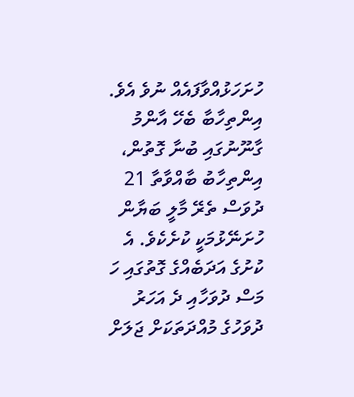ހުށަހަޅުއްވާފައެއް ނުވެ އެވެ.
އިންތިހާބާ ބެހޭ އާންމު ގާނޫނުގައި ބުނާ ގޮތުން، އިންތިހާބު ބާއްވާތާ 21 ދުވަސް ތެރޭ މާލީ ބަޔާން ހުށަނޭޅުމަކީ ކުށެކެވެ. އެ ކުށުގެ އަދަބެއްގެ ގޮތުގައި ހަ މަސް ދުވަހާއި ދެ އަހަރު ދުވަހުގެ މުއްދަތަކަށް ޖަލަށް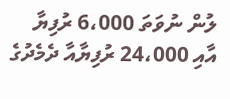ލުން ނުވަތަ 6،000 ރުފިޔާ އާއި 24،000 ރުފިޔާއާ ދެމެދުގެ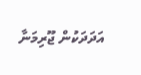އަދަދަކުން ޖޫރިމަނާ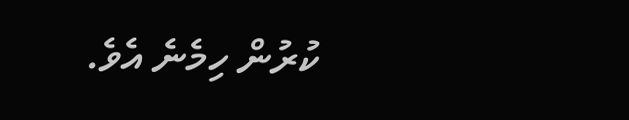ކުރުން ހިމެނެ އެވެ.